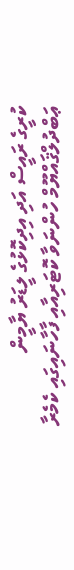ކުރީގެ ރައީސް އަދި އިދިކޮޅުގެ ލީޑަރު ޔާމީން ޢަބްދުލްޤައްޔޫމް ހުންނަވާ ކޮޓަރިއާއި ފާހާނައިގައި ކެމެރާ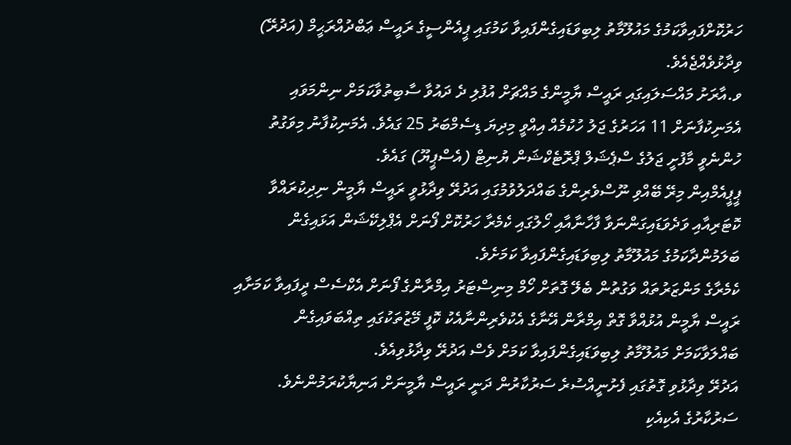ހަރުކޮށްފައިވާކަމުގެ މައުލޫމާތު ލިބިވަޑައިގެންފައިވާ ކަމުގައި ޕީއެންސީގެ ރައީސް ޢަބްދުއްރަޙީމް (އަދުރޭ) ވިދާޅުވެއްޖެއެވެ.
ވ.އާރަށު މައްސަލައިގައި ރައީސް ޔާމީންގެ މައްޗަށް އުފުލި ދެ ދައުވާ ސާބިތުވާކަމަށް ނިންމަވައި އެމަނިކުފާނަށް 11 އަހަރުގެ ޖަލު ހުކުމެއް އިއްވީ މިދިޔަ ޑިސެމްބަރު 25 ގައެވެ. އެމަނިކުފާނު މިވަގުތު ހުންނެވީ މާފުށީ ޖަލުގެ ސްޕެޝަލް ޕްރޮޓެކްޝަން ޔުނިޓް (އެސްޕީޔޫ) ގައެވެ.
ޕީޕީއެމްއިން މިރޭ ބޭއްވި ނޫސްވެރިންގެ ބައްދަލުވުމުގައި އަދުރޭ ވިދާޅުވީ ރައީސް ޔާމީން ނިދިކުރައްވާ ކޮޓަރިއާއި ވަދެވަޑައިގަންނަވާ ފާހާނާއާއި ހޯލުގައި ކެމެރާ ހަރުކޮށް ފޯނަށް އެޕްލިކޭޝަން އަޅައިގެން ބަލަމުންދާކަމުގެ މައުލޫމާތު ލިބިވަޑައިގެންފައިވާ ކަމަށެވެ.
ކެމެރާގެ މަންޒަރުތައް ވަގުތުން ބެލޭ ގޮތަށް ހޯމް މިނިސްޓަރު އިމްރާންގެ ފޯނަށް އެކްސެސް ދީފައިވާ ކަމަށާއި ރައީސް ޔާމީން އުޅުއްވާ ގޮތް އިމްރާން އޭނާގެ އެކުވެރިންނާއެކު ކޮފީ މޭޒުތަކުގައި ތިއްބަވައިގެން ބައްލަވާކަމަށް މައުލޫމާތު ލިބިވަޑައިގެންފައިވާ ކަމަށް ވެސް އަދުރޭ ވިދާޅުވިއެވެ.
އަދުރޭ ވިދާޅުވި ގޮތުގައި ފެށުނީއްސުރެ ސަރުކާރުން ދަނީ ރައީސް ޔާމީނަށް އަނިޔާކުރަމުންނެވެ. ސަރުކާރުގެ އެކިއެކި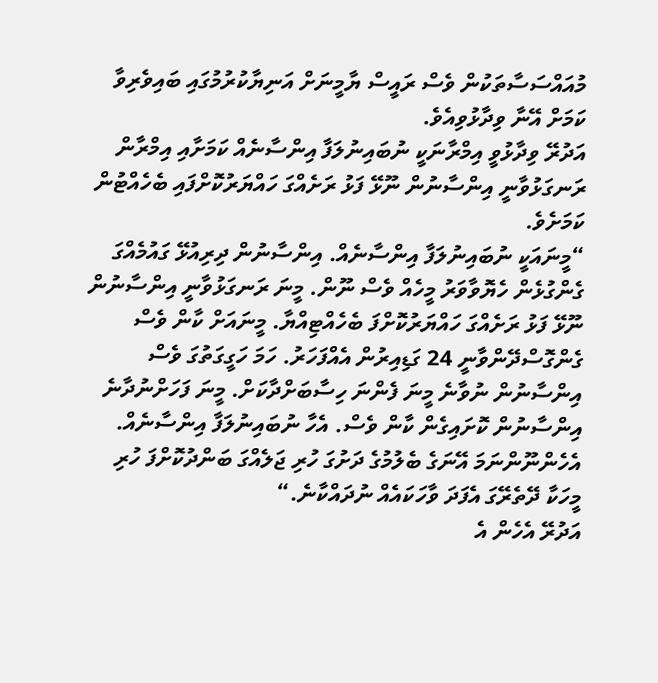މުއައްސަސާތަކުން ވެސް ރައީސް ޔާމީނަށް އަނިޔާކުރުމުގައި ބައިވެރިވާ ކަމަށް އޭނާ ވިދާޅުވިއެވެ.
އަދުރޭ ވިދާޅުވީ އިމްރާނަކީ ނުބައިނުލަފާ އިންސާނެއް ކަމަށާއި އިމްރާން ރަނގަޅުވާނީ އިންސާނުން ނޫޅޭ ފަޅު ރަށެއްގަ ހައްޔަރުކޮށްފައި ބެހެއްޓުން ކަމަށެވެ.
“މީނައަކީ ނުބައިނުލަފާ އިންސާނެއް. އިންސާނުން ދިރިއުޅޭ ގައުމެއްގަ ގެންގުޅެން ހެޔޮވާވަރު މީހެއް ވެސް ނޫން. މީނަ ރަނގަޅުވާނީ އިންސާނުން ނޫޅޭ ފަޅު ރަށެއްގަ ހައްޔަރުކޮށްފަ ބެހެއްޓިއްޔާ. މީނައަށް ކާން ވެސް ގެންގޮސްދޭންވާނީ 24 ގަޑިއިރުން އެއްފަހަރު. ހަމަ ހަގީގަތުގަ ވެސް އިންސާނުން ނުވާނެ މީނަ ފެންނަ ހިސާބަށްދާކަށް. މީނަ ފަހަށްނުދާނެ އިންސާނުން ކޮށައިގެން ކާން ވެސް. އެހާ ނުބައިނުލަފާ އިންސާނެއް. އެހެންނޫންނަމަ އޭނަގެ ބެލުމުގެ ދަށުގަ ހުރި ޖަލެއްގަ ބަންދުކޮށްފަ ހުރި މީހަކާ ދޭތެރޭގަ އެފަދަ ވާހަކައެއް ނުދައްކާނެ.“
އަދުރޭ އެހެން އެ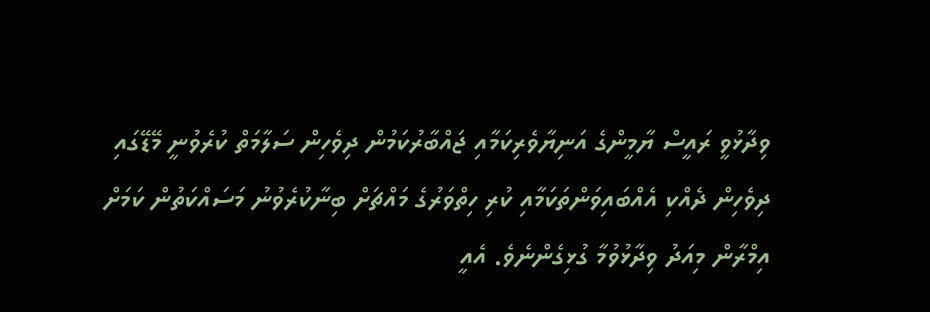ވިދާޅުވީ ރައީސް ޔާމީންގެ އަނިޔާވެރިކަމާއި ޖައްބާރުކަމުން ދިވެހިން ސަލާމަތް ކުރެވުނީ މޭޑޭގައި ދިވެހިން ދެއްކި އެއްބައިވަންތަކަމާއި ކުރި ހިތްވަރުގެ މައްޗަށް ބިނާކުރެވުނު މަސައްކަތުން ކަމަށް އިމްރާން މިއަދު ވިދާޅުވުމާ ގުޅިގެންނެވެ. އެއީ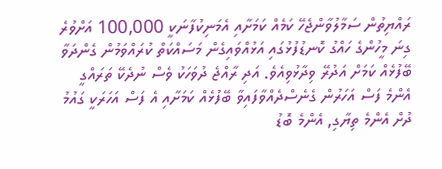ރައްޔިތުން ސަމާލުވާންޖެހޭ ކަމެއް ކަމަށާއި އެމަނިކުފާނަކީ 100,000 އަށްވުރެ ގިނަ މީހުންގެ ހައްގު ކޮނޑުފުޅުގައި އަޅުއްވައިގެން މަސައްކަތް ކުރައްވަމުން ގެންދަވާ ބޭފުޅެއް ކަމަށް އަދުރޭ ވިދާޅުވިއެވެ. އަދި ރާއްޖެ ދުވަހަކު ވެސް ނުދެކޭ ތަރައްގީ އެންމެ ފަސް އަހަރުން ގެނެސްދެއްވާފައިވާ ބޭފުޅެއް ކަމަށާއި އެ ފަސް އަހަރަކީ ގައުމު ދުށް އެންމެ ތިޔާގި, އެންމެ ބޮޑު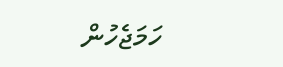ހަމަޖެހުން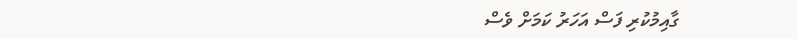ގާއިމުކުރި ފަސް އަހަރު ކަމަށް ވެސް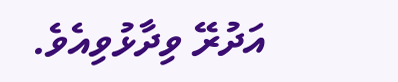އަދުރޭ ވިދާޅުވިއެވެ.